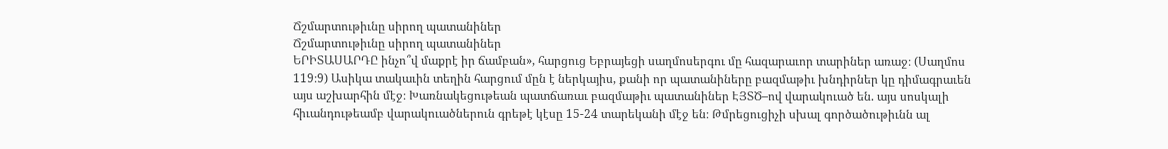Ճշմարտութիւնը սիրող պատանիներ
Ճշմարտութիւնը սիրող պատանիներ
ԵՐԻՏԱՍԱՐԴԸ ինչո՞վ մաքրէ իր ճամբան», հարցուց Եբրայեցի սաղմոսերգու մը հազարաւոր տարիներ առաջ։ (Սաղմոս 119։9) Ասիկա տակաւին տեղին հարցում մըն է ներկայիս, քանի որ պատանիները բազմաթիւ խնդիրներ կը դիմագրաւեն այս աշխարհին մէջ։ Խառնակեցութեան պատճառաւ բազմաթիւ պատանիներ ԷՅՏԾ–ով վարակուած են. այս սոսկալի հիւանդութեամբ վարակուածներուն գրեթէ կէսը 15-24 տարեկանի մէջ են։ Թմրեցուցիչի սխալ գործածութիւնն ալ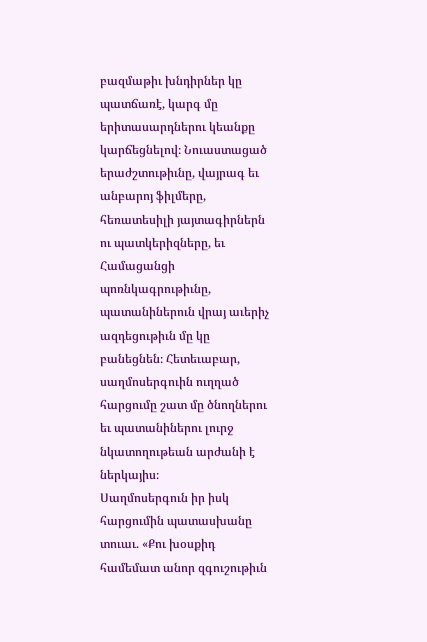բազմաթիւ խնդիրներ կը պատճառէ, կարգ մը երիտասարդներու կեանքը կարճեցնելով։ Նուաստացած երաժշտութիւնը, վայրագ եւ անբարոյ ֆիլմերը, հեռատեսիլի յայտագիրներն ու պատկերիզները, եւ Համացանցի պոռնկագրութիւնը, պատանիներուն վրայ աւերիչ ազդեցութիւն մը կը բանեցնեն։ Հետեւաբար, սաղմոսերգուին ուղղած հարցումը շատ մը ծնողներու եւ պատանիներու լուրջ նկատողութեան արժանի է ներկայիս։
Սաղմոսերգուն իր իսկ հարցումին պատասխանը տուաւ. «Քու խօսքիդ համեմատ անոր զգուշութիւն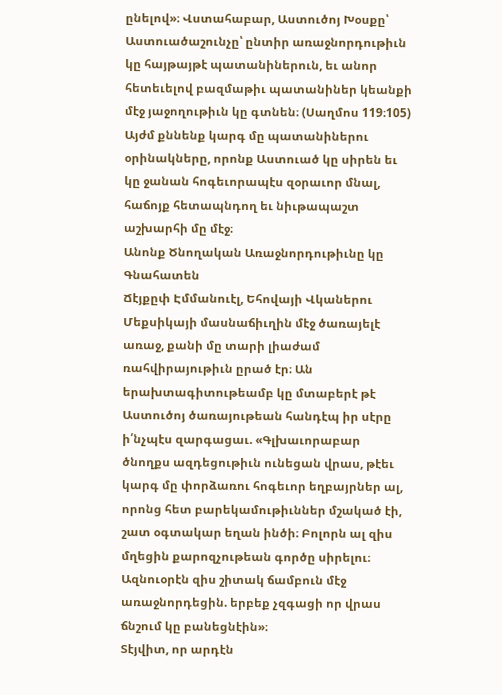ընելով»։ Վստահաբար, Աստուծոյ Խօսքը՝ Աստուածաշունչը՝ ընտիր առաջնորդութիւն կը հայթայթէ պատանիներուն, եւ անոր հետեւելով բազմաթիւ պատանիներ կեանքի մէջ յաջողութիւն կը գտնեն։ (Սաղմոս 119։105) Այժմ քննենք կարգ մը պատանիներու օրինակները, որոնք Աստուած կը սիրեն եւ կը ջանան հոգեւորապէս զօրաւոր մնալ, հաճոյք հետապնդող եւ նիւթապաշտ աշխարհի մը մէջ։
Անոնք Ծնողական Առաջնորդութիւնը կը Գնահատեն
Ճէյքըփ Էմմանուէլ, Եհովայի Վկաներու Մեքսիկայի մասնաճիւղին մէջ ծառայելէ առաջ, քանի մը տարի լիաժամ ռահվիրայութիւն ըրած էր։ Ան երախտագիտութեամբ կը մտաբերէ թէ Աստուծոյ ծառայութեան հանդէպ իր սէրը ի՛նչպէս զարգացաւ. «Գլխաւորաբար ծնողքս ազդեցութիւն ունեցան վրաս, թէեւ կարգ մը փորձառու հոգեւոր եղբայրներ ալ, որոնց հետ բարեկամութիւններ մշակած էի, շատ օգտակար եղան ինծի։ Բոլորն ալ զիս մղեցին քարոզչութեան գործը սիրելու։ Ազնուօրէն զիս շիտակ ճամբուն մէջ առաջնորդեցին. երբեք չզգացի որ վրաս ճնշում կը բանեցնէին»։
Տէյվիտ, որ արդէն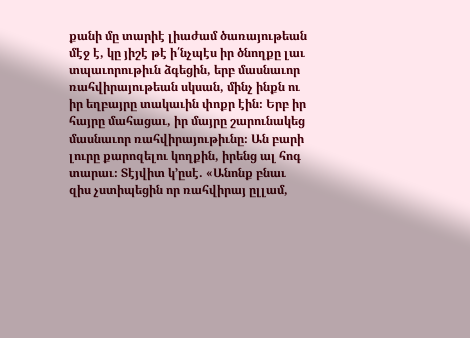քանի մը տարիէ լիաժամ ծառայութեան մէջ է, կը յիշէ թէ ի՛նչպէս իր ծնողքը լաւ տպաւորութիւն ձգեցին, երբ մասնաւոր ռահվիրայութեան սկսան, մինչ ինքն ու իր եղբայրը տակաւին փոքր էին։ Երբ իր հայրը մահացաւ, իր մայրը շարունակեց մասնաւոր ռահվիրայութիւնը։ Ան բարի լուրը քարոզելու կողքին, իրենց ալ հոգ տարաւ։ Տէյվիտ կ’ըսէ. «Անոնք բնաւ զիս չստիպեցին որ ռահվիրայ ըլլամ,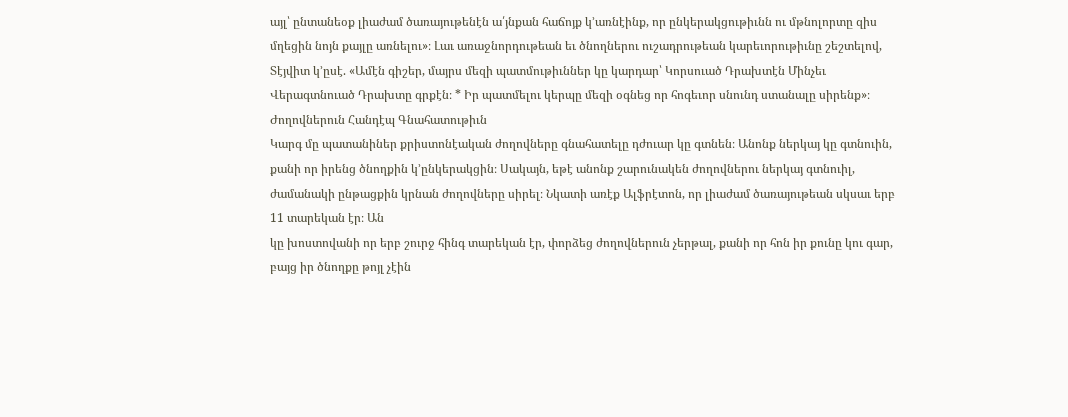այլ՝ ընտանեօք լիաժամ ծառայութենէն ա՛յնքան հաճոյք կ’առնէինք, որ ընկերակցութիւնն ու մթնոլորտը զիս մղեցին նոյն քայլը առնելու»։ Լաւ առաջնորդութեան եւ ծնողներու ուշադրութեան կարեւորութիւնը շեշտելով, Տէյվիտ կ’ըսէ. «Ամէն գիշեր, մայրս մեզի պատմութիւններ կը կարդար՝ Կորսուած Դրախտէն Մինչեւ Վերագտնուած Դրախտը գրքէն։ * Իր պատմելու կերպը մեզի օգնեց որ հոգեւոր սնունդ ստանալը սիրենք»։
Ժողովներուն Հանդէպ Գնահատութիւն
Կարգ մը պատանիներ քրիստոնէական ժողովները գնահատելը դժուար կը գտնեն։ Անոնք ներկայ կը գտնուին, քանի որ իրենց ծնողքին կ’ընկերակցին։ Սակայն, եթէ անոնք շարունակեն ժողովներու ներկայ գտնուիլ, ժամանակի ընթացքին կրնան ժողովները սիրել։ Նկատի առէք Ալֆրէտոն, որ լիաժամ ծառայութեան սկսաւ երբ 11 տարեկան էր։ Ան
կը խոստովանի որ երբ շուրջ հինգ տարեկան էր, փորձեց ժողովներուն չերթալ, քանի որ հոն իր քունը կու գար, բայց իր ծնողքը թոյլ չէին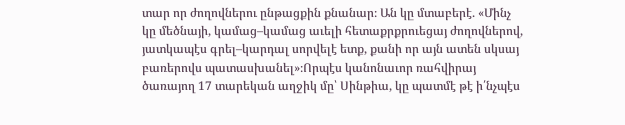տար որ ժողովներու ընթացքին քնանար։ Ան կը մտաբերէ. «Մինչ կը մեծնայի, կամաց–կամաց աւելի հետաքրքրուեցայ ժողովներով, յատկապէս գրել–կարդալ սորվելէ ետք, քանի որ այն ատեն սկսայ բառերովս պատասխանել»։Որպէս կանոնաւոր ռահվիրայ ծառայող 17 տարեկան աղջիկ մը՝ Սինթիա, կը պատմէ թէ ի՛նչպէս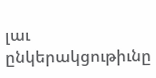լաւ ընկերակցութիւնը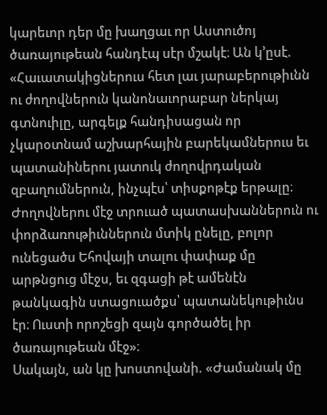կարեւոր դեր մը խաղցաւ որ Աստուծոյ ծառայութեան հանդէպ սէր մշակէ։ Ան կ’ըսէ. «Հաւատակիցներուս հետ լաւ յարաբերութիւնն ու ժողովներուն կանոնաւորաբար ներկայ գտնուիլը, արգելք հանդիսացան որ չկարօտնամ աշխարհային բարեկամներուս եւ պատանիներու յատուկ ժողովրդական զբաղումներուն, ինչպէս՝ տիսքոթէք երթալը։ Ժողովներու մէջ տրուած պատասխաններուն ու փորձառութիւններուն մտիկ ընելը, բոլոր ունեցածս Եհովայի տալու փափաք մը արթնցուց մէջս, եւ զգացի թէ ամենէն թանկագին ստացուածքս՝ պատանեկութիւնս էր։ Ուստի որոշեցի զայն գործածել իր ծառայութեան մէջ»։
Սակայն, ան կը խոստովանի. «Ժամանակ մը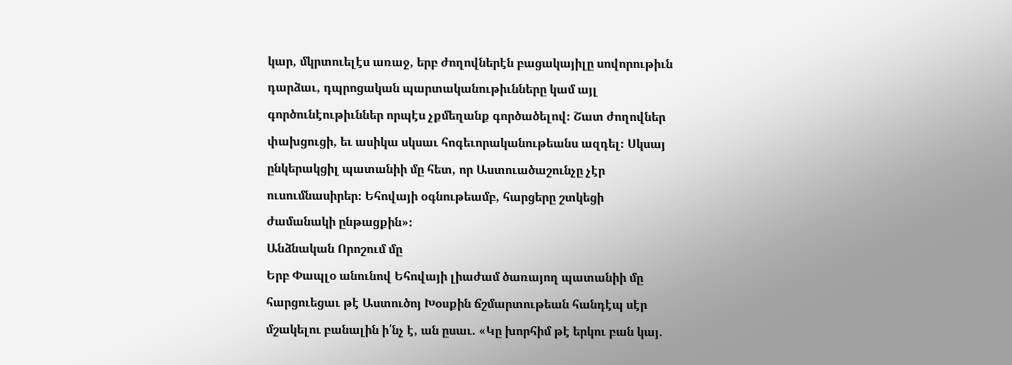կար, մկրտուելէս առաջ, երբ ժողովներէն բացակայիլը սովորութիւն դարձաւ, դպրոցական պարտականութիւնները կամ այլ գործունէութիւններ որպէս չքմեղանք գործածելով։ Շատ ժողովներ փախցուցի, եւ ասիկա սկսաւ հոգեւորականութեանս ազդել։ Սկսայ ընկերակցիլ պատանիի մը հետ, որ Աստուածաշունչը չէր ուսումնասիրեր։ Եհովայի օգնութեամբ, հարցերը շտկեցի ժամանակի ընթացքին»։
Անձնական Որոշում մը
Երբ Փապլօ անունով Եհովայի լիաժամ ծառայող պատանիի մը հարցուեցաւ թէ Աստուծոյ Խօսքին ճշմարտութեան հանդէպ սէր մշակելու բանալին ի՛նչ է, ան ըսաւ. «Կը խորհիմ թէ երկու բան կայ.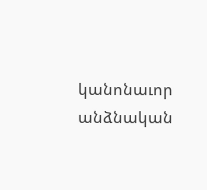կանոնաւոր անձնական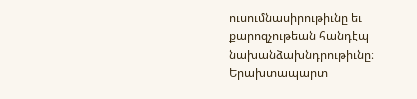ուսումնասիրութիւնը եւ քարոզչութեան հանդէպ նախանձախնդրութիւնը։ Երախտապարտ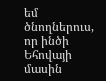եմ ծնողներուս, որ ինծի Եհովայի մասին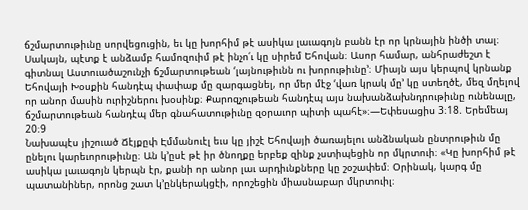ճշմարտութիւնը սորվեցուցին, եւ կը խորհիմ թէ ասիկա լաւագոյն բանն էր որ կրնային ինծի տալ։ Սակայն, պէտք է անձամբ համոզուիմ թէ ինչո՛ւ կը սիրեմ Եհովան։ Ասոր համար, անհրաժեշտ է գիտնալ Աստուածաշունչի ճշմարտութեան ‘լայնութիւնն ու խորութիւնը’։ Միայն այս կերպով կրնանք Եհովայի Խօսքին հանդէպ փափաք մը զարգացնել, որ մեր մէջ ‘վառ կրակ մը’ կը ստեղծէ, մեզ մղելով որ անոր մասին ուրիշներու խօսինք։ Քարոզչութեան հանդէպ այս նախանձախնդրութիւնը ունենալը, ճշմարտութեան հանդէպ մեր գնահատութիւնը զօրաւոր պիտի պահէ»։—Եփեսացիս 3։18. Երեմեայ 20։9
Նախապէս յիշուած Ճէյքըփ Էմմանուէլ եւս կը յիշէ Եհովայի ծառայելու անձնական ընտրութիւն մը ընելու կարեւորութիւնը։ Ան կ’ըսէ թէ իր ծնողքը երբեք զինք չստիպեցին որ մկրտուի։ «Կը խորհիմ թէ ասիկա լաւագոյն կերպն էր, քանի որ անոր լաւ արդիւնքները կը շօշափեմ։ Օրինակ, կարգ մը պատանիներ, որոնց շատ կ’ընկերակցէի, որոշեցին միասնաբար մկրտուիլ։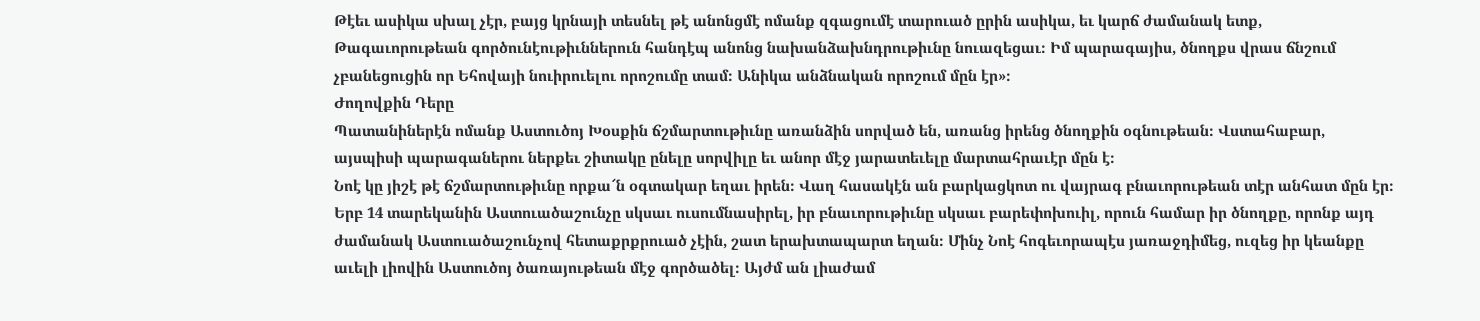Թէեւ ասիկա սխալ չէր, բայց կրնայի տեսնել թէ անոնցմէ ոմանք զգացումէ տարուած ըրին ասիկա, եւ կարճ ժամանակ ետք, Թագաւորութեան գործունէութիւններուն հանդէպ անոնց նախանձախնդրութիւնը նուազեցաւ։ Իմ պարագայիս, ծնողքս վրաս ճնշում չբանեցուցին որ Եհովայի նուիրուելու որոշումը տամ։ Անիկա անձնական որոշում մըն էր»։
Ժողովքին Դերը
Պատանիներէն ոմանք Աստուծոյ Խօսքին ճշմարտութիւնը առանձին սորված են, առանց իրենց ծնողքին օգնութեան։ Վստահաբար, այսպիսի պարագաներու ներքեւ շիտակը ընելը սորվիլը եւ անոր մէջ յարատեւելը մարտահրաւէր մըն է։
Նոէ կը յիշէ թէ ճշմարտութիւնը որքա՜ն օգտակար եղաւ իրեն։ Վաղ հասակէն ան բարկացկոտ ու վայրագ բնաւորութեան տէր անհատ մըն էր։ Երբ 14 տարեկանին Աստուածաշունչը սկսաւ ուսումնասիրել, իր բնաւորութիւնը սկսաւ բարեփոխուիլ, որուն համար իր ծնողքը, որոնք այդ ժամանակ Աստուածաշունչով հետաքրքրուած չէին, շատ երախտապարտ եղան։ Մինչ Նոէ հոգեւորապէս յառաջդիմեց, ուզեց իր կեանքը աւելի լիովին Աստուծոյ ծառայութեան մէջ գործածել։ Այժմ ան լիաժամ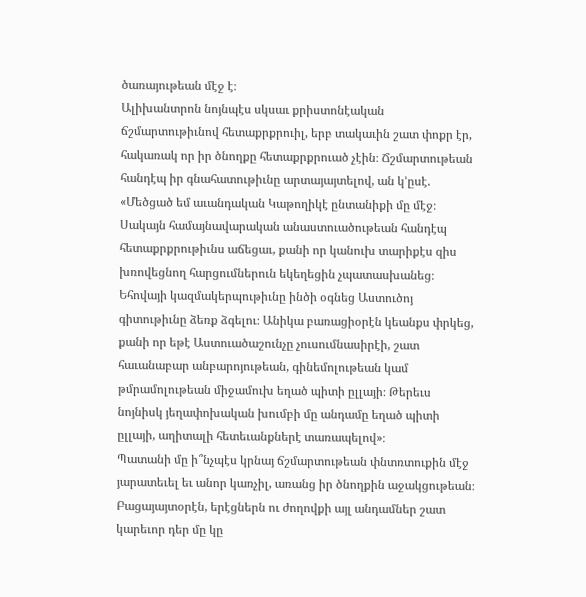ծառայութեան մէջ է։
Ալիխանտրոն նոյնպէս սկսաւ քրիստոնէական ճշմարտութիւնով հետաքրքրուիլ, երբ տակաւին շատ փոքր էր, հակառակ որ իր ծնողքը հետաքրքրուած չէին։ Ճշմարտութեան հանդէպ իր գնահատութիւնը արտայայտելով, ան կ’ըսէ. «Մեծցած եմ աւանդական Կաթողիկէ ընտանիքի մը մէջ։ Սակայն համայնավարական անաստուածութեան հանդէպ հետաքրքրութիւնս աճեցաւ, քանի որ կանուխ տարիքէս զիս խռովեցնող հարցումներուն եկեղեցին չպատասխանեց։ Եհովայի կազմակերպութիւնը ինծի օգնեց Աստուծոյ գիտութիւնը ձեռք ձգելու։ Անիկա բառացիօրէն կեանքս փրկեց, քանի որ եթէ Աստուածաշունչը չուսումնասիրէի, շատ հաւանաբար անբարոյութեան, գինեմոլութեան կամ թմրամոլութեան միջամուխ եղած պիտի ըլլայի։ Թերեւս նոյնիսկ յեղափոխական խումբի մը անդամը եղած պիտի ըլլայի, աղիտալի հետեւանքներէ տառապելով»։
Պատանի մը ի՞նչպէս կրնայ ճշմարտութեան փնտռտուքին մէջ յարատեւել եւ անոր կառչիլ, առանց իր ծնողքին աջակցութեան։ Բացայայտօրէն, երէցներն ու ժողովքի այլ անդամներ շատ կարեւոր դեր մը կը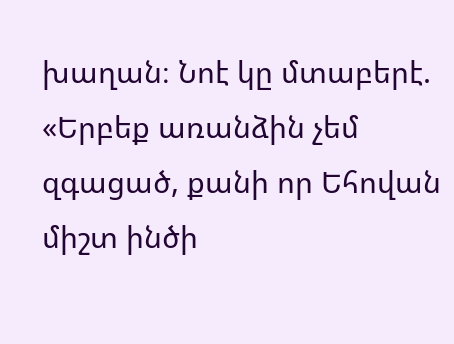խաղան։ Նոէ կը մտաբերէ. «Երբեք առանձին չեմ զգացած, քանի որ Եհովան միշտ ինծի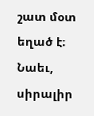շատ մօտ եղած է։ Նաեւ, սիրալիր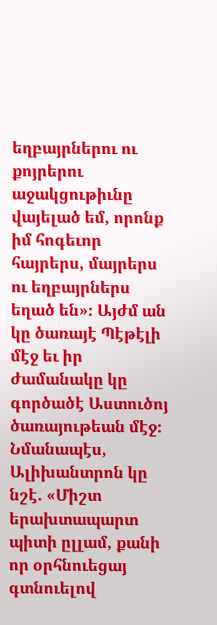եղբայրներու ու քոյրերու աջակցութիւնը վայելած եմ, որոնք իմ հոգեւոր հայրերս, մայրերս ու եղբայրներս եղած են»։ Այժմ ան կը ծառայէ Պէթէլի մէջ եւ իր ժամանակը կը գործածէ Աստուծոյ ծառայութեան մէջ։ Նմանապէս, Ալիխանտրոն կը նշէ. «Միշտ երախտապարտ պիտի ըլլամ, քանի որ օրհնուեցայ գտնուելով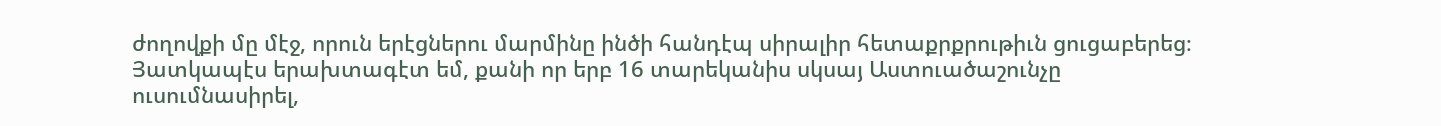ժողովքի մը մէջ, որուն երէցներու մարմինը ինծի հանդէպ սիրալիր հետաքրքրութիւն ցուցաբերեց։ Յատկապէս երախտագէտ եմ, քանի որ երբ 16 տարեկանիս սկսայ Աստուածաշունչը ուսումնասիրել,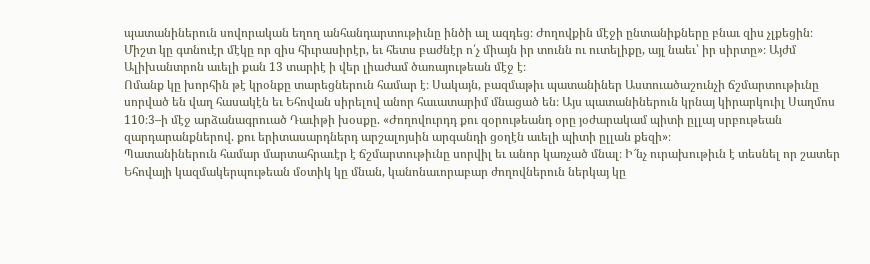պատանիներուն սովորական եղող անհանդարտութիւնը ինծի ալ ազդեց։ Ժողովքին մէջի ընտանիքները բնաւ զիս չլքեցին։ Միշտ կը գտնուէր մէկը որ զիս հիւրասիրէր, եւ հետս բաժնէր ո՛չ միայն իր տունն ու ուտելիքը, այլ նաեւ՝ իր սիրտը»։ Այժմ Ալիխանտրոն աւելի քան 13 տարիէ ի վեր լիաժամ ծառայութեան մէջ է։
Ոմանք կը խորհին թէ կրօնքը տարեցներուն համար է։ Սակայն, բազմաթիւ պատանիներ Աստուածաշունչի ճշմարտութիւնը սորված են վաղ հասակէն եւ Եհովան սիրելով անոր հաւատարիմ մնացած են։ Այս պատանիներուն կրնայ կիրարկուիլ Սաղմոս 110։3–ի մէջ արձանագրուած Դաւիթի խօսքը. «Ժողովուրդդ քու զօրութեանդ օրը յօժարակամ պիտի ըլլայ սրբութեան զարդարանքներով. քու երիտասարդներդ արշալոյսին արգանդի ցօղէն աւելի պիտի ըլլան քեզի»։
Պատանիներուն համար մարտահրաւէր է ճշմարտութիւնը սորվիլ եւ անոր կառչած մնալ։ Ի՜նչ ուրախութիւն է տեսնել որ շատեր Եհովայի կազմակերպութեան մօտիկ կը մնան, կանոնաւորաբար ժողովներուն ներկայ կը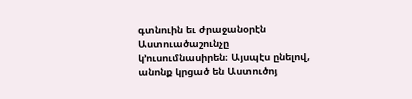գտնուին եւ ժրաջանօրէն Աստուածաշունչը կ’ուսումնասիրեն։ Այսպէս ընելով, անոնք կրցած են Աստուծոյ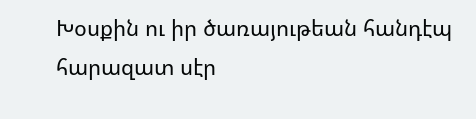Խօսքին ու իր ծառայութեան հանդէպ հարազատ սէր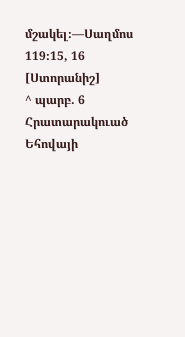մշակել։—Սաղմոս 119։15, 16
[Ստորանիշ]
^ պարբ. 6 Հրատարակուած Եհովայի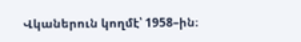Վկաներուն կողմէ՝ 1958–ին։